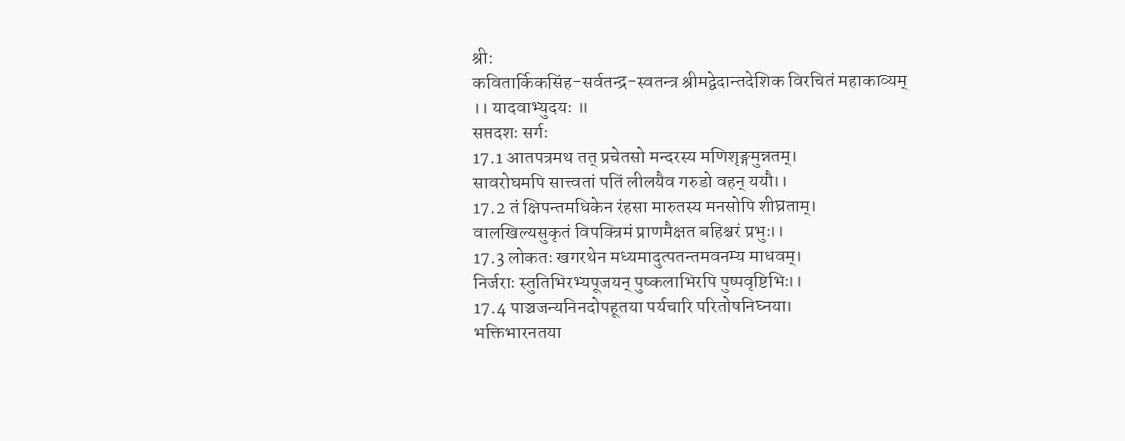श्री:
कवितार्किकसिंह-सर्वतन्द्र-स्वतन्त्र श्रीमद्वेदान्तदेशिक विरचितं महाकाव्यम्
।। यादवाभ्युदयः ॥
सप्तदशः सर्गः
17.1 आतपत्रमथ तत् प्रचेतसो मन्दरस्य मणिशृङ्गमुन्नतम्।
सावरोघमपि सात्त्वतां पतिं लीलयैव गरुडो वहन् ययौ।।
17.2 तं क्षिपन्तमधिकेन रंहसा मारुतस्य मनसोपि शीघ्रताम्।
वालखिल्यसुकृतं विपक्त्रिमं प्राणमैक्षत बहिश्चरं प्रभुः।।
17.3 लोकतः खगरथेन मध्यमादुत्पतन्तमवनम्य माधवम्।
निर्जराः स्तुतिभिरभ्यपूजयन् पुष्कलाभिरपि पुष्पवृष्टिभिः।।
17.4 पाञ्चजन्यनिनदोपहूतया पर्यचारि परितोषनिघ्नया।
भक्तिभारनतया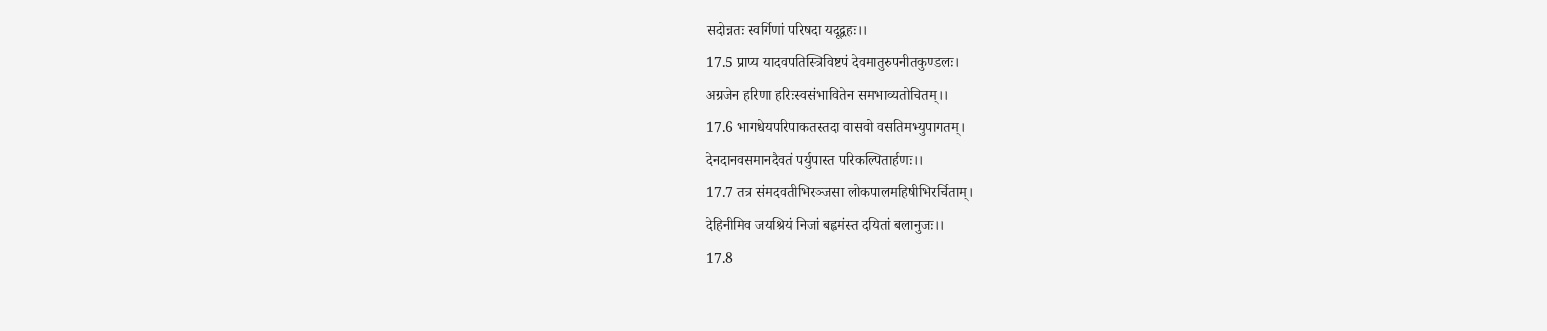सदोन्नतः स्वर्गिणां परिषदा यदूद्वहः।।
17.5 प्राप्य यादवपतिस्त्रिविष्टपं देवमातुरुपनीतकुण्डलः।
अग्रजेन हरिणा हरिःस्वसंभावितेन समभाव्यतोचितम्।।
17.6 भागधेयपरिपाकतस्तदा वासवो वसतिमभ्युपागतम्।
देनदानवसमानदैवतं पर्युपास्त परिकल्पितार्हणः।।
17.7 तत्र संमदवतीभिरञ्जसा लोकपालमहिषीभिरर्चिताम्।
देहिनीमिव जयश्रियं निजां बह्वमंस्त दयितां बलानुजः।।
17.8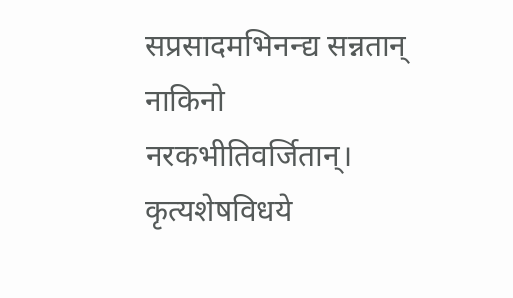सप्रसादमभिनन्द्य सन्नतान् नाकिनो नरकभीतिवर्जितान्।
कृत्यशेषविधये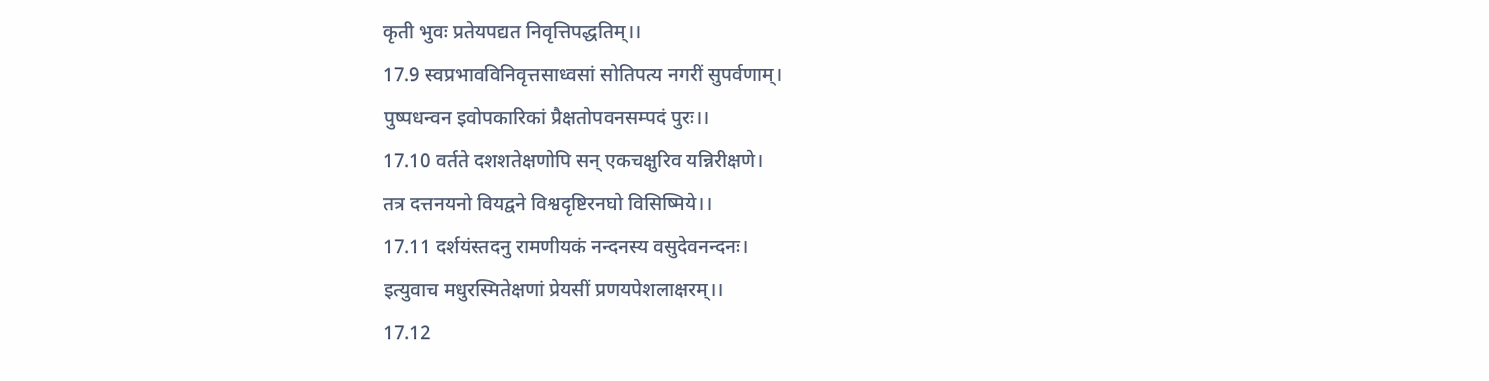कृती भुवः प्रतेयपद्यत निवृत्तिपद्धतिम्।।
17.9 स्वप्रभावविनिवृत्तसाध्वसां सोतिपत्य नगरीं सुपर्वणाम्।
पुष्पधन्वन इवोपकारिकां प्रैक्षतोपवनसम्पदं पुरः।।
17.10 वर्तते दशशतेक्षणोपि सन् एकचक्षुरिव यन्निरीक्षणे।
तत्र दत्तनयनो वियद्वने विश्वदृष्टिरनघो विसिष्मिये।।
17.11 दर्शयंस्तदनु रामणीयकं नन्दनस्य वसुदेवनन्दनः।
इत्युवाच मधुरस्मितेक्षणां प्रेयसीं प्रणयपेशलाक्षरम्।।
17.12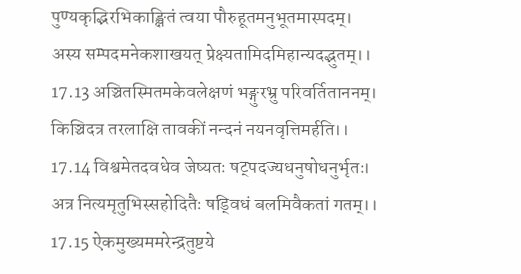पुण्यकृद्भिरभिकाङ्क्षितं त्वया पौरुहूतमनुभूतमास्पदम्।
अस्य सम्पदमनेकशाखयत् प्रेक्ष्यतामिदमिहान्यदद्भुतम्।।
17.13 अञ्चितस्मितमकेवलेक्षणं भङ्गुरभ्रु परिवर्तिताननम्।
किञ्चिदत्र तरलाक्षि तावकीं नन्दनं नयनवृत्तिमर्हति।।
17.14 विश्वमेतदवधेव जेष्यतः षट्पदज्यधनुषोधनुर्भृतः।
अत्र नित्यमृतुभिस्सहोदितैः षड्विधं बलमिवैकतां गतम्।।
17.15 ऐकमुख्यममरेन्द्रतुष्टये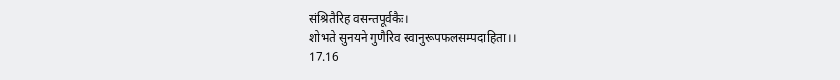संश्रितैरिह वसन्तपूर्वकैः।
शोभते सुनयने गुणैरिव स्वानुरूपफलसम्पदाहिता।।
17.16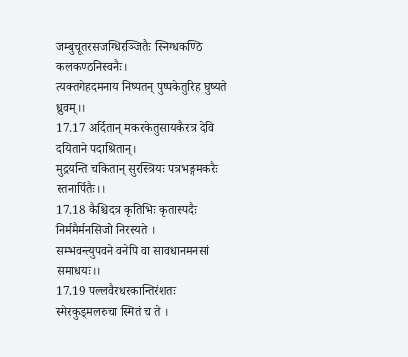जम्बुचूतरसजग्धिरञ्जितैः स्निग्धकण्ठि कलकण्ठनिस्वनैः।
त्यक्तगेहदमनाय निष्पतन् पुष्पकेतुरिह घुष्यते ध्रुवम्।।
17.17 अर्दितान् मकरकेतुसायकैरत्र देवि दयिताने पदाश्रितान्।
मुद्रयन्ति चकितान् सुरस्त्रियः पत्रभङ्गमकरैः स्तनार्पितैः।।
17.18 कैश्चिदत्र कृतिभिः कृतास्पदैः निर्ममैर्मनसिजो निरस्यते ।
सम्भवन्त्युपवने वनेपि वा सावधानमनसां समाधयः।।
17.19 पल्लवैरधरकान्तिरंशतः स्मेरकुड्मलरुचा स्मितं च ते ।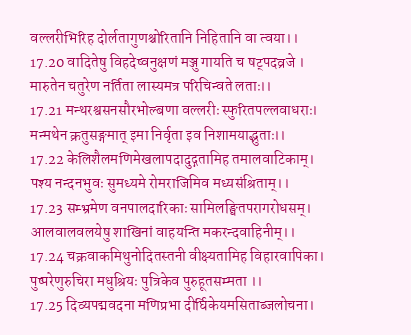वल्लरीभिरिह दोर्लतागुणश्चोरितानि निहितानि वा त्वया।।
17.20 वादितेषु विहदेष्वनुक्षणं मञ्जु गायति च षट्पदव्रजे ।
मारुतेन चतुरेण नर्तिता लास्यमत्र परिचिन्वते लताः।।
17.21 मन्थरश्वसनसौरभोल्बणा वल्लरीः स्फुरितपल्लवाधराः।
मन्मथेन क्रतुसङ्गमात् इमा निर्वृता इव निशामयाद्भुताः।।
17.22 केलिशैलमणिमेखलापदादुद्गतामिह तमालवाटिकाम्।
पश्य नन्दनभुवः सुमध्यमे रोमराजिमिव मध्यसंश्रिताम्।।
17.23 सम्भ्रमेण वनपालदारिकाः सामिलङ्घितपरागरोधसम्।
आलवालवलयेषु शाखिनां वाहयन्ति मकरन्दवाहिनीम्।।
17.24 चक्रवाकमिथुनोदितस्तनी वीक्ष्यतामिह विहारवापिका।
पुष्परेणुरुचिरा मधुश्रियः पुत्रिकेव पुरुहूतसम्मता ।।
17.25 दिव्यपद्मवदना मणिप्रभा दीर्घिकेयमसिताब्जलोचना।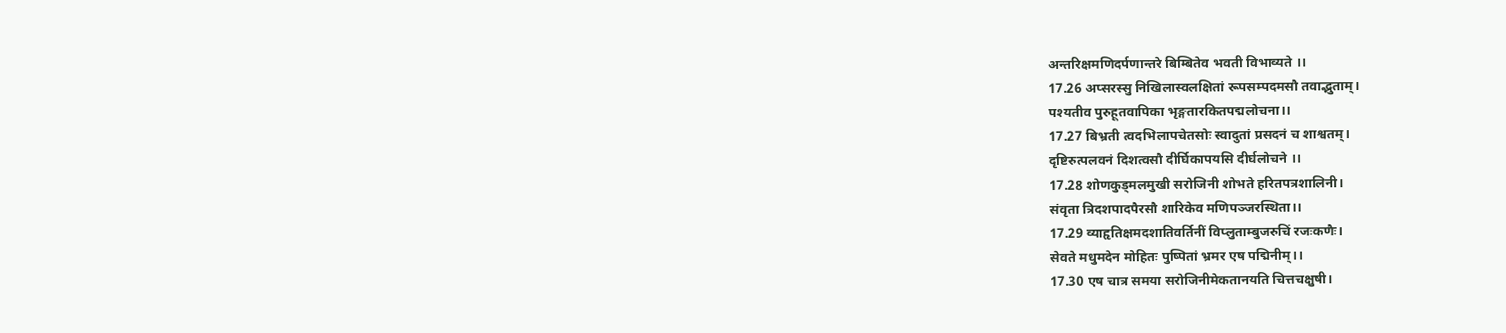अन्तरिक्षमणिदर्पणान्तरे बिम्बितेव भवती विभाव्यते ।।
17.26 अप्सरस्सु निखिलास्वलक्षितां रूपसम्पदमसौ तवाद्भुताम्।
पश्यतीव पुरुहूतवापिका भृङ्गतारकितपद्मलोचना।।
17.27 बिभ्रती त्वदभिलापचेतसोः स्वादुतां प्रसदनं च शाश्वतम्।
दृष्टिरुत्पलवनं दिशत्वसौ दीर्घिकापयसि दीर्घलोचने ।।
17.28 शोणकुड्मलमुखी सरोजिनी शोभते हरितपत्रशालिनी।
संवृता त्रिदशपादपैरसौ शारिकेव मणिपञ्जरस्थिता।।
17.29 व्याहृतिक्षमदशातिवर्तिनीं विप्लुताम्बुजरुचिं रजःकणैः।
सेवते मधुमदेन मोहितः पुष्पितां भ्रमर एष पद्मिनीम्।।
17.30 एष चात्र समया सरोजिनीमेकतानयति चित्तचक्षुषी।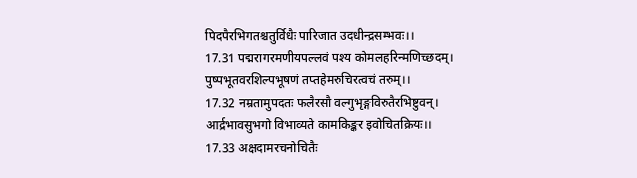पिदपैरभिगतश्चतुर्विधैः पारिजात उदधीन्द्रसम्भवः।।
17.31 पद्मरागरमणीयपल्लवं पश्य कोमलहरिन्मणिच्छदम्।
पुष्पभूतवरशिल्पभूषणं तप्तहेमरुचिरत्वचं तरुम्।।
17.32 नम्रतामुपदतः फलैरसौ वल्गुभृङ्गविरुतैरभिष्टुवन्।
आर्द्रभावसुभगो विभाव्यते कामकिङ्कर इवोचितक्रियः।।
17.33 अक्षदामरचनोचितैः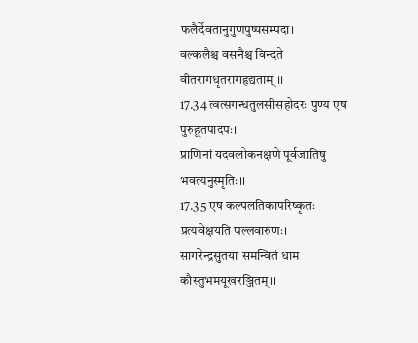फलैर्देवतानुगुणपुष्पसम्पदा।
वल्कलैश्च वसनैश्च विन्दते वीतरागधृतरागहृद्यताम् ।।
17.34 त्वत्सगन्धतुलसीसहोदरः पुण्य एष पुरुहूतपादपः।
प्राणिनां यदवलोकनक्षणे पूर्वजातिषु भवत्यनुस्मृतिः।।
17.35 एष कल्पलतिकापरिष्कृतः प्रत्यवेक्षयति पल्लवारुणः।
सागरेन्द्रसुतया समन्वितं धाम कौस्तुभमयूखरञ्जितम्।।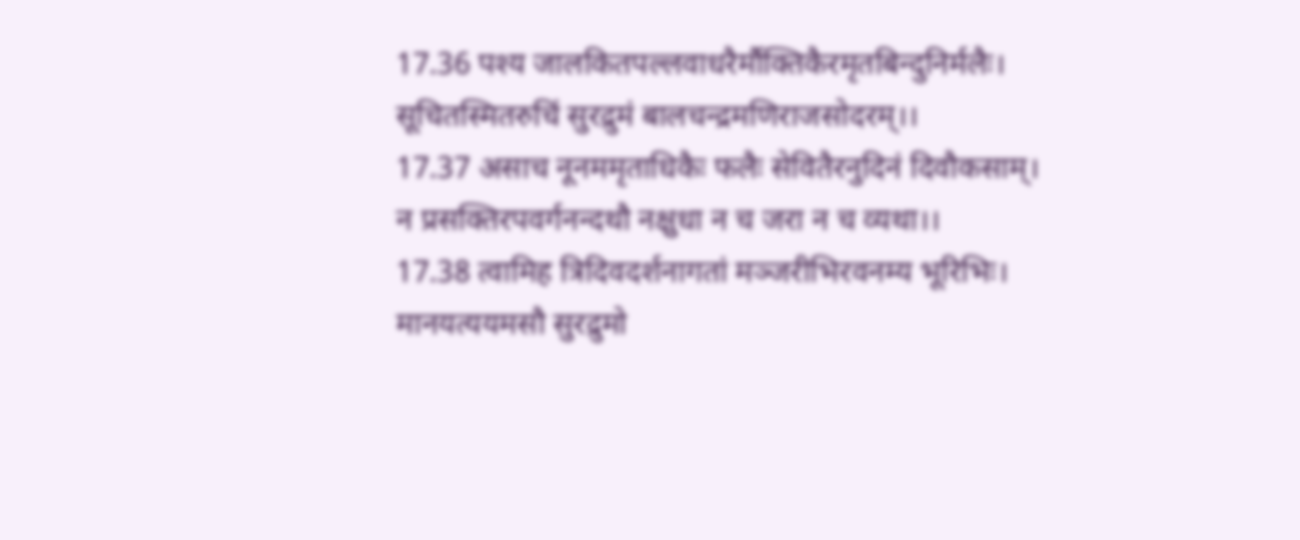17.36 पश्य जालकितपल्लवाधरैर्मौक्तिकैरमृतबिन्दुनिर्मलैः।
सूचितस्मितरुचिं सुरद्रुमं बालचन्द्रमणिराजसोदरम्।।
17.37 असाच नूनममृताधिकैः फलैः सेवितैरनुदिनं दिवौकसाम्।
न प्रसक्तिरपवर्गनन्दथौ नक्षुधा न च जरा न च व्यथा।।
17.38 त्वामिह त्रिदिवदर्शनागतां मञ्जरीभिरवनम्य भूरिभिः।
मानयत्ययमसौ सुरद्रुमो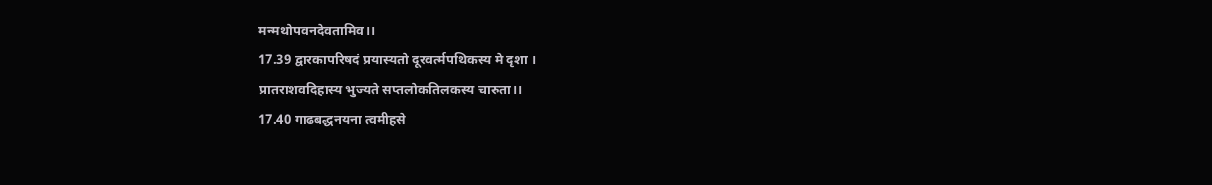मन्मथोपवनदेवतामिव।।
17.39 द्वारकापरिषदं प्रयास्यतो दूरवर्त्मपथिकस्य मे दृशा ।
प्रातराशवदिहास्य भुज्यते सप्तलोकतिलकस्य चारुता।।
17.40 गाढबद्धनयना त्वमीहसे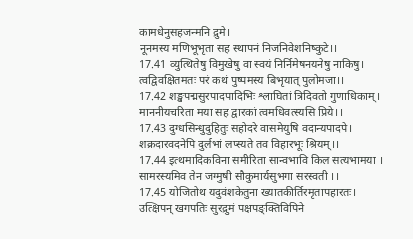कामधेनुसहजन्मनि द्रुमे।
नूनमस्य मणिभूभृता सह स्थापनं निजनिवेशनिष्कुटे।।
17.41 व्युत्थितेषु विमुखेषु वा स्वयं निर्निमेषनयनेषु नाकिषु।
त्वद्विवक्षितमतः परं कथं पुष्पमस्य बिभृयात् पुलोमजा।।
17.42 शङ्खपद्मसुरपादपादिभिः श्लाघितां त्रिदिवतो गुणाधिकाम्।
माननीयचरिता मया सह द्वारकां त्वमधिवत्स्यसि प्रिये।।
17.43 दुग्धसिन्धुदुहितुः सहोदरे वासमेयुषि वदान्यपादपे।
शक्रदारवदनेपि दुर्लभां लप्स्यते तव विहारभूः श्रियम्।।
17.44 इत्थमादिकविना समीरिता सान्वभावि किल सत्यभामया ।
सामरस्यमिव तेन जग्मुषी सौकुमार्यसुभगा सरस्वती ।।
17.45 योजितोथ यदुवंशकेतुना ख्यातकीर्तिरमृतापहारतः।
उत्क्षिपन् खगपतिः सुरद्रुमं पक्षपङ्क्तिविपिने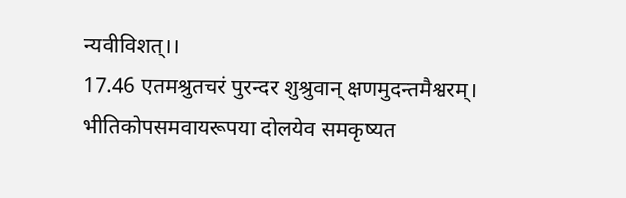न्यवीविशत्।।
17.46 एतमश्रुतचरं पुरन्दर शुश्रुवान् क्षणमुदन्तमैश्वरम्।
भीतिकोपसमवायरूपया दोलयेव समकृष्यत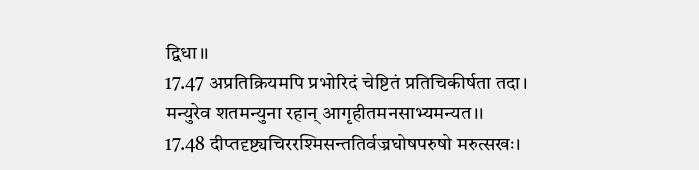द्विधा।।
17.47 अप्रतिक्रियमपि प्रभोरिदं चेष्टितं प्रतिचिकीर्षता तदा।
मन्युरेव शतमन्युना रहान् आगृहीतमनसाभ्यमन्यत।।
17.48 दीप्तदृष्ट्यचिररश्मिसन्ततिर्वज्रघोषपरुषो मरुत्सखः।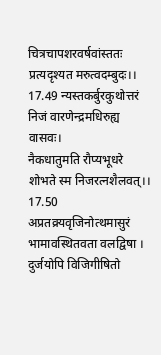चित्रचापशरवर्षवांस्ततः प्रत्यदृश्यत मरुत्वदम्बुदः।।
17.49 न्यस्तकर्बुरकुथोत्तरं निजं वारणेन्द्रमधिरुह्य वासवः।
नैकधातुमति रौप्यभूधरे शोभते स्म निजरत्नशैलवत्।।
17.50 अप्रतक्र्यवृजिनोत्थमासुरं भामावस्थितवता वलद्विषा ।
दुर्जयोपि विजिगीषितो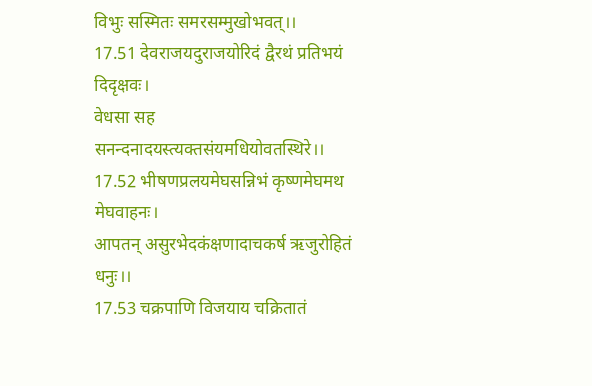विभुः सस्मितः समरसम्मुखोभवत्।।
17.51 देवराजयदुराजयोरिदं द्वैरथं प्रतिभयं दिदृक्षवः।
वेधसा सह सनन्दनादयस्त्यक्तसंयमधियोवतस्थिरे।।
17.52 भीषणप्रलयमेघसन्निभं कृष्णमेघमथ मेघवाहनः।
आपतन् असुरभेदकंक्षणादाचकर्ष ऋजुरोहितं धनुः।।
17.53 चक्रपाणि विजयाय चक्रितातं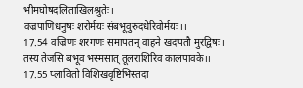भीमघोषदलिताखिलश्रुतेः।
वज्रपाणिधनुषः शरोर्मयः संबभूवुरुदधेरिवोर्मयः।।
17.54 वज्रिणः शरगणः समापतन् वाहने खदपतौ मुरद्विषः।
तस्य तेजसि बभूव भस्मसात् तूलराशिरिव कालपावके।।
17.55 प्लावितो विशिखवृष्टिभिस्तदा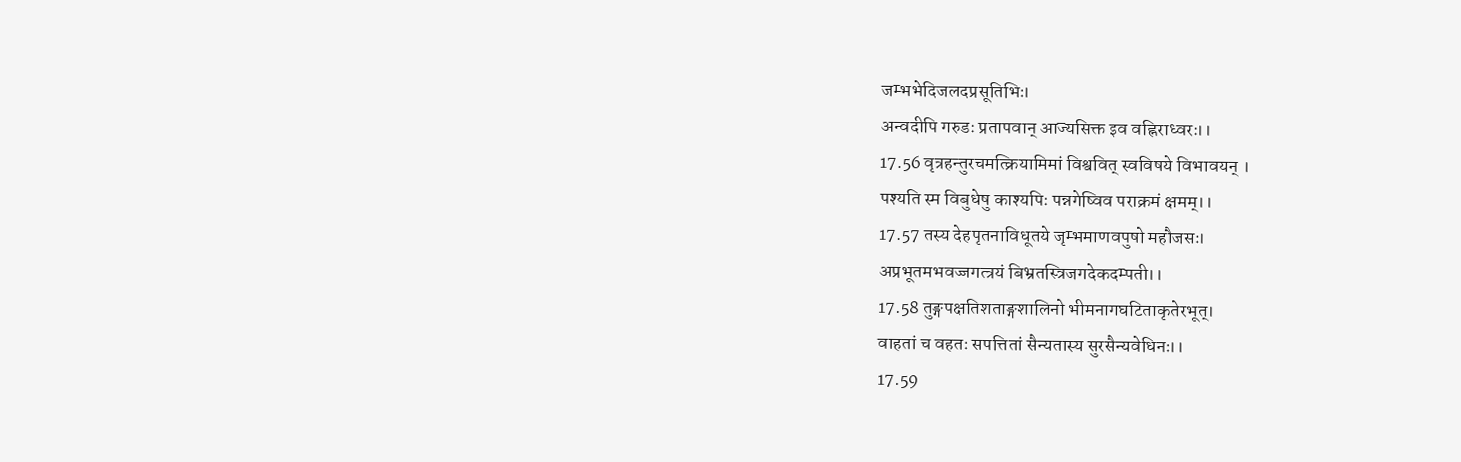जम्भभेदिजलदप्रसूतिभिः।
अन्वदीपि गरुडः प्रतापवान् आज्यसिक्त इव वह्निराध्वरः।।
17.56 वृत्रहन्तुरचमत्क्रियामिमां विश्ववित् स्वविषये विभावयन् ।
पश्यति स्म विबुधेषु काश्यपिः पन्नगेष्विव पराक्रमं क्षमम्।।
17.57 तस्य देहपृतनाविधूतये जृम्भमाणवपुषो महौजसः।
अप्रभूतमभवज्जगत्त्रयं बिभ्रतस्त्रिजगदेकदम्पती।।
17.58 तुङ्गपक्षतिशताङ्गशालिनो भीमनागघटिताकृतेरभूत्।
वाहतां च वहतः सपत्तितां सैन्यतास्य सुरसैन्यवेधिनः।।
17.59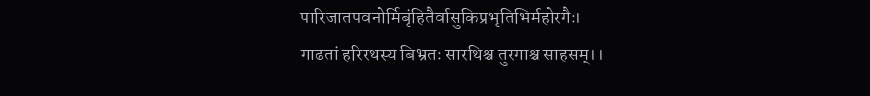पारिजातपवनोर्मिबृंहितैर्वासुकिप्रभृतिभिर्महोरगैः।
गाढतां हरिरथस्य बिभ्रतः सारथिश्च तुरगाश्च साहसम्।।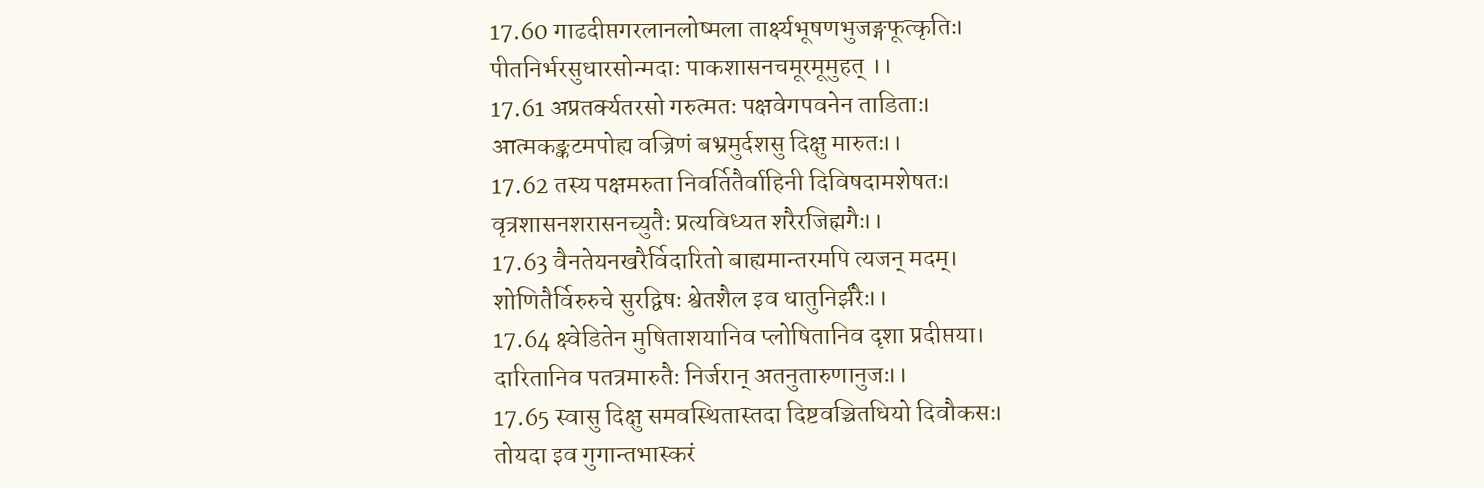17.60 गाढदीप्तगरलानलोष्मला तार्क्ष्यभूषणभुजङ्गफूत्कृतिः।
पीतनिर्भरसुधारसोन्मदाः पाकशासनचमूरमूमुहत् ।।
17.61 अप्रतर्क्यतरसो गरुत्मतः पक्षवेगपवनेन ताडिताः।
आत्मकङ्कटमपोह्य वज्रिणं बभ्रमुर्दशसु दिक्षु मारुतः।।
17.62 तस्य पक्षमरुता निवर्तितैर्वाहिनी दिविषदामशेषतः।
वृत्रशासनशरासनच्युतैः प्रत्यविध्यत शरैरजिह्मगैः।।
17.63 वैनतेयनखरैर्विदारितो बाह्यमान्तरमपि त्यजन् मदम्।
शोणितैर्विरुरुचे सुरद्विषः श्वेतशैल इव धातुनिर्झरैः।।
17.64 क्ष्वेडितेन मुषिताशयानिव प्लोषितानिव दृशा प्रदीप्तया।
दारितानिव पतत्रमारुतैः निर्जरान् अतनुतारुणानुजः।।
17.65 स्वासु दिक्षु समवस्थितास्तदा दिष्टवञ्चितधियो दिवौकसः।
तोयदा इव गुगान्तभास्करं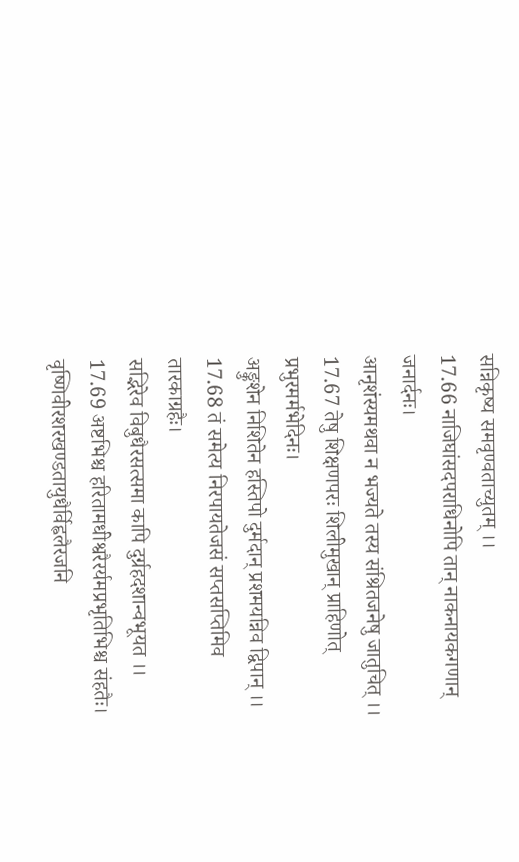सन्निकृष्य समवृण्वताच्युतम् ।।
17.66 नाजिघांसदपराधिनोपि तान् नाकनायकगणान् जनार्दनः।
आनृशंस्यमथवा न भज्यते तस्य संश्रितजनेषु जातुचित् ।।
17.67 तेषु शिक्षणपरः शिलीमुखान् प्राहिणोत् प्रभुरमर्मभेदिनः।
अङ्कुशेन निशितेन हस्तिपो दुर्मदान् प्रशमयन्निव द्विपान् ।।
17.68 तं समेत्य निरपायतेजसं सप्तसप्तिमिव तारकाग्रहैः।
सद्भिरेव विबुधैरसत्समा कापि दुर्ग्रहदशान्वभूयत ।।
17.69 अष्टभिश्च हरितामधीश्वरैरर्यमप्रभृतिभिश्च संहतैः।
वृष्णिवीरशरखण्डतायुधैर्विह्वलैरजनि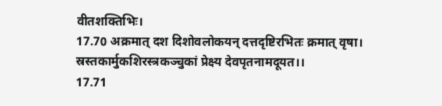वीतशक्तिभिः।
17.70 अक्रमात् दश दिशोवलोकयन् दत्तदृष्टिरभितः क्रमात् वृषा।
स्रस्तकार्मुकशिरस्त्रकञ्चुकां प्रेक्ष्य देवपृतनामदूयत।।
17.71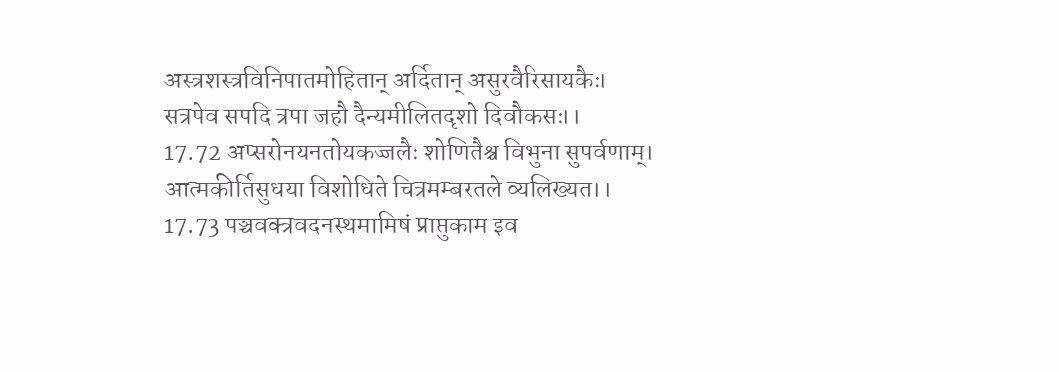अस्त्रशस्त्रविनिपातमोहितान् अर्दितान् असुरवैरिसायकैः।
सत्रपेव सपदि त्रपा जहौ दैन्यमीलितदृशो दिवौकसः।।
17.72 अप्सरोनयनतोयकज्जलैः शोणितैश्च विभुना सुपर्वणाम्।
आत्मकीर्तिसुधया विशोधिते चित्रमम्बरतले व्यलिख्यत।।
17.73 पञ्चवक्त्रवदनस्थमामिषं प्राप्तुकाम इव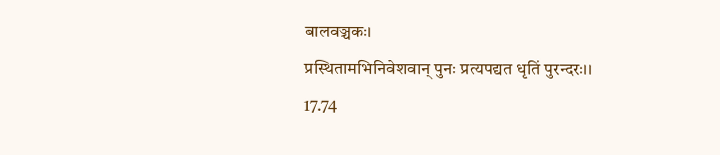बालवञ्चकः।
प्रस्थितामभिनिवेशवान् पुनः प्रत्यपद्यत धृतिं पुरन्दरः।।
17.74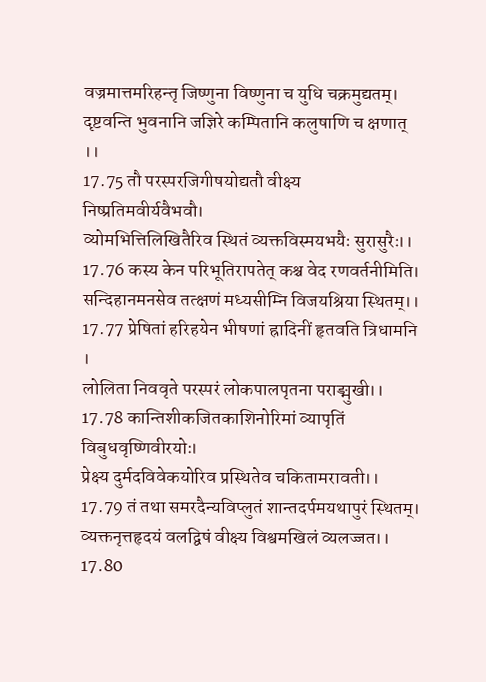वज्रमात्तमरिहन्तृ जिष्णुना विष्णुना च युधि चक्रमुद्यतम्।
दृष्टवन्ति भुवनानि जज्ञिरे कम्पितानि कलुषाणि च क्षणात् ।।
17.75 तौ परस्परजिगीषयोद्यतौ वीक्ष्य निष्प्रतिमवीर्यवैभवौ।
व्योमभित्तिलिखितैरिव स्थितं व्यक्तविस्मयभयैः सुरासुरैः।।
17.76 कस्य केन परिभूतिरापतेत् कश्च वेद रणवर्तनीमिति।
सन्दिहानमनसेव तत्क्षणं मध्यसीम्नि विजयश्रिया स्थितम्।।
17.77 प्रेषितां हरिहयेन भीषणां ह्रादिनीं हृतवति त्रिधामनि ।
लोलिता निववृते परस्परं लोकपालपृतना पराङ्मुखी।।
17.78 कान्तिशीकजितकाशिनोरिमां व्यापृतिं विबुधवृष्णिवीरयोः।
प्रेक्ष्य दुर्मदविवेकयोरिव प्रस्थितेव चकितामरावती।।
17.79 तं तथा समरदैन्यविप्लुतं शान्तदर्पमयथापुरं स्थितम्।
व्यक्तनृत्तहृदयं वलद्विषं वीक्ष्य विश्वमखिलं व्यलज्जत।।
17.80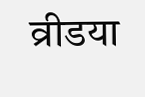व्रीडया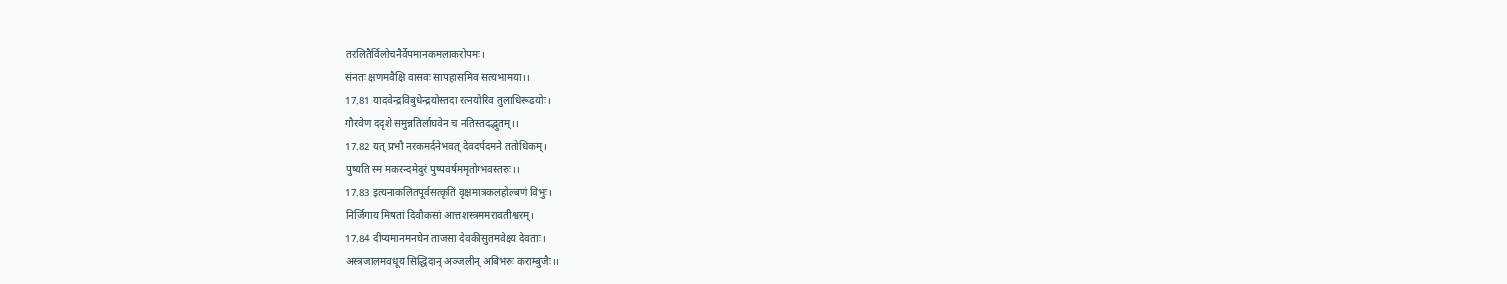तरलितैर्विलोचनैर्वेपमानकमलाकरोपमः।
संनतः क्षणमवैक्षि वासवः सापहासमिव सत्यभामया।।
17.81 यादवेन्द्रविबुधेन्द्रयोस्तदा रत्नयोरिव तुलाधिरूढयोः।
गौरवेण ददृशे समुन्नतिर्लाघवेन च नतिस्तदद्भुतम्।।
17.82 यत् प्रभौ नरकमर्दनेभवत् देवदर्पदमने ततोधिकम्।
पुष्यति स्म मकरन्दमेदुरं पुष्पवर्षममृतोग्भवस्तरुः।।
17.83 इत्यनाकलितपूर्वसत्कृतिं वृक्षमात्रकलहोल्बणं विभुः।
निर्जिगाय मिषतां दिवौकसां आत्तशस्त्रममरावतीश्वरम्।
17.84 दीप्यमानमनघेन ताजसा देवकीसुतमवेक्ष्य देवताः।
अस्त्रजालमवधूय सिद्धिदान् अञ्जलीन् अबिभरुः कराम्बुजैः।।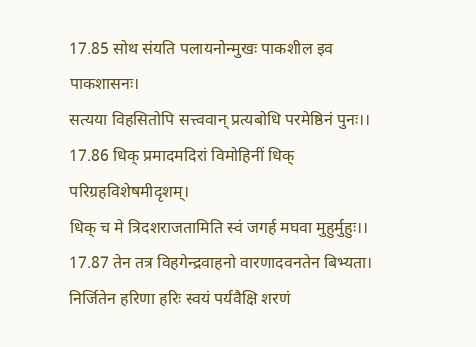17.85 सोथ संयति पलायनोन्मुखः पाकशील इव पाकशासनः।
सत्यया विहसितोपि सत्त्ववान् प्रत्यबोधि परमेष्ठिनं पुनः।।
17.86 धिक् प्रमादमदिरां विमोहिनीं धिक् परिग्रहविशेषमीदृशम्।
धिक् च मे त्रिदशराजतामिति स्वं जगर्ह मघवा मुहुर्मुहुः।।
17.87 तेन तत्र विहगेन्द्रवाहनो वारणादवनतेन बिभ्यता।
निर्जितेन हरिणा हरिः स्वयं पर्यवैक्षि शरणं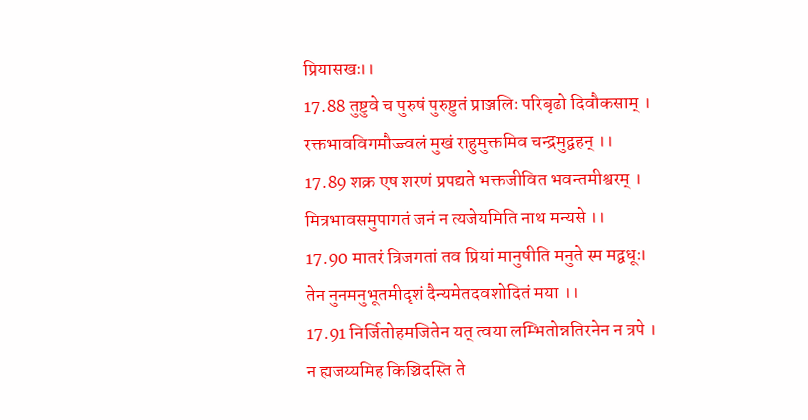प्रियासखः।।
17.88 तुष्टुवे च पुरुषं पुरुष्टुतं प्राञ्जलिः परिबृढो दिवौकसाम् ।
रक्तभावविगमौज्ज्वलं मुखं राहुमुक्तमिव चन्द्रमुद्वहन् ।।
17.89 शक्र एष शरणं प्रपद्यते भक्तजीवित भवन्तमीश्वरम् ।
मित्रभावसमुपागतं जनं न त्यजेयमिति नाथ मन्यसे ।।
17.90 मातरं त्रिजगतां तव प्रियां मानुषीति मनुते स्म मद्वधूः।
तेन नुनमनुभूतमीदृशं दैन्यमेतदवशोदितं मया ।।
17.91 निर्जितोहमजितेन यत् त्वया लम्भितोन्नतिरनेन न त्रपे ।
न ह्यजय्यमिह किञ्चिदस्ति ते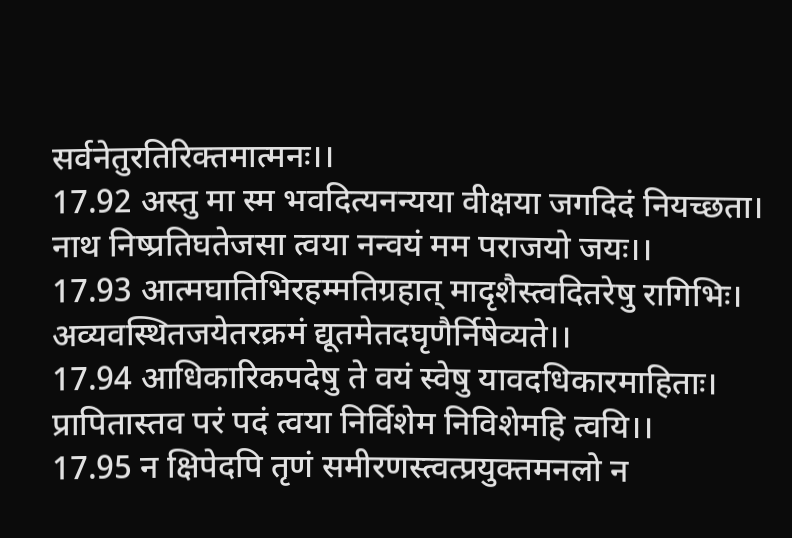सर्वनेतुरतिरिक्तमात्मनः।।
17.92 अस्तु मा स्म भवदित्यनन्यया वीक्षया जगदिदं नियच्छता।
नाथ निष्प्रतिघतेजसा त्वया नन्वयं मम पराजयो जयः।।
17.93 आत्मघातिभिरहम्मतिग्रहात् मादृशैस्त्वदितरेषु रागिभिः।
अव्यवस्थितजयेतरक्रमं द्यूतमेतदघृणैर्निषेव्यते।।
17.94 आधिकारिकपदेषु ते वयं स्वेषु यावदधिकारमाहिताः।
प्रापितास्तव परं पदं त्वया निर्विशेम निविशेमहि त्वयि।।
17.95 न क्षिपेदपि तृणं समीरणस्त्वत्प्रयुक्तमनलो न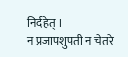निर्दहेत् ।
न प्रजापशुपती न चेतरे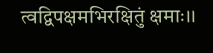त्वद्विपक्षमभिरक्षितुं क्षमाः।।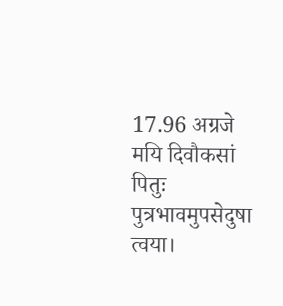17.96 अग्रजे मयि दिवौकसां पितुः पुत्रभावमुपसेदुषा त्वया।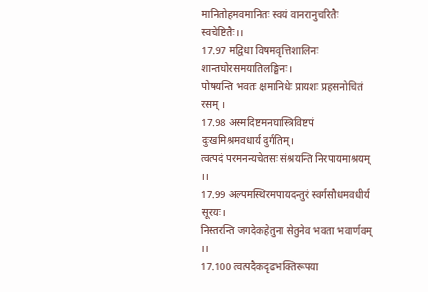मानितोहमवमानितः स्वयं वानरानुचरितैः स्वचेष्टितैः।।
17.97 मद्विधा विषमवृत्तिशालिनः शान्तघोरसमयातिलङ्घिनः।
पोषयन्ति भवतः क्षमानिधेः प्रायशः प्रहसनोचितं रसम् ।
17.98 अस्मदिष्टमनघास्त्रिविष्टपं दुःखमिश्रमवधार्य दुर्गतिम्।
त्वत्पदं परमनन्यचेतसः संश्रयन्ति निरपायमाश्रयम् ।।
17.99 अल्पमस्थिरमपायदन्तुरं स्वर्गसौधमवधीर्य सूरयः।
निस्तरन्ति जगदेकहेतुना सेतुनेव भवता भवार्णवम् ।।
17.100 त्वत्पदैकदृढभक्तिरूपया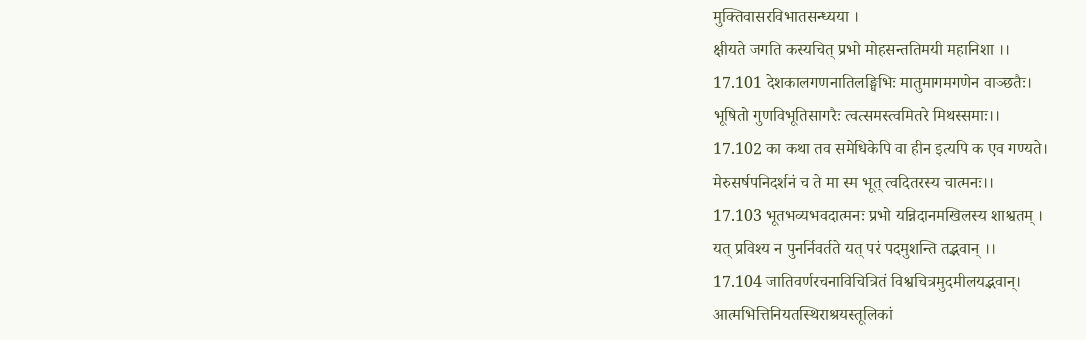मुक्तिवासरविभातसन्ध्यया ।
क्षीयते जगति कस्यचित् प्रभो मोहसन्ततिमयी महानिशा ।।
17.101 देशकालगणनातिलङ्घिभिः मातुमागमगणेन वाञ्छतैः।
भूषितो गुणविभूतिसागरैः त्वत्समस्त्वमितरे मिथस्समाः।।
17.102 का कथा तव समेधिकेपि वा हीन इत्यपि क एव गण्यते।
मेरुसर्षपनिदर्शनं च ते मा स्म भूत् त्वदितरस्य चात्मनः।।
17.103 भूतभव्यभवदात्मनः प्रभो यन्निदानमखिलस्य शाश्वतम् ।
यत् प्रविश्य न पुनर्निवर्तते यत् परं पदमुशन्ति तद्भवान् ।।
17.104 जातिवर्णरचनाविचित्रितं विश्वचित्रमुदमीलयद्भवान्।
आत्मभित्तिनियतस्थिराश्रयस्तूलिकां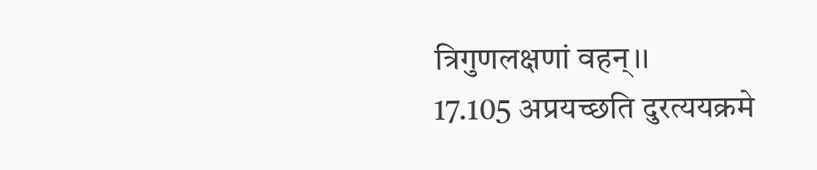त्रिगुणलक्षणां वहन्।।
17.105 अप्रयच्छति दुरत्ययक्रमे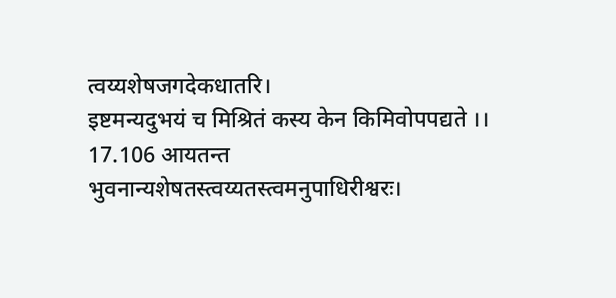त्वय्यशेषजगदेकधातरि।
इष्टमन्यदुभयं च मिश्रितं कस्य केन किमिवोपपद्यते ।।
17.106 आयतन्त भुवनान्यशेषतस्त्वय्यतस्त्वमनुपाधिरीश्वरः।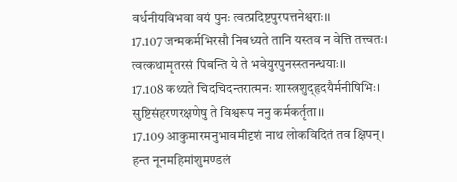वर्धनीयविभवा वयं पुनः त्वत्प्रदिष्टपुरपत्तनेश्वराः।।
17.107 जन्मकर्मभिरसौ निबध्यते तानि यस्तव न वेत्ति तत्त्वतः।
त्वत्कथामृतरसं पिबन्ति ये ते भवेयुरपुनस्स्तनन्धयाः।।
17.108 कथ्यते चिदचिदन्तरात्मनः शास्त्रशुद्हृदयैर्मनीषिभिः।
सुष्टिसंहरणरक्षणेषु ते विश्वरूप ननु कर्मकर्तृता।।
17.109 आकुमारमनुभावमीदृशं नाथ लोकविदितं तव क्षिपन्।
हन्त नूनमहिमांशुमण्डलं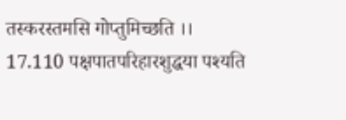तस्करस्तमसि गोप्तुमिच्छति ।।
17.110 पक्षपातपरिहारशुद्धया पश्यति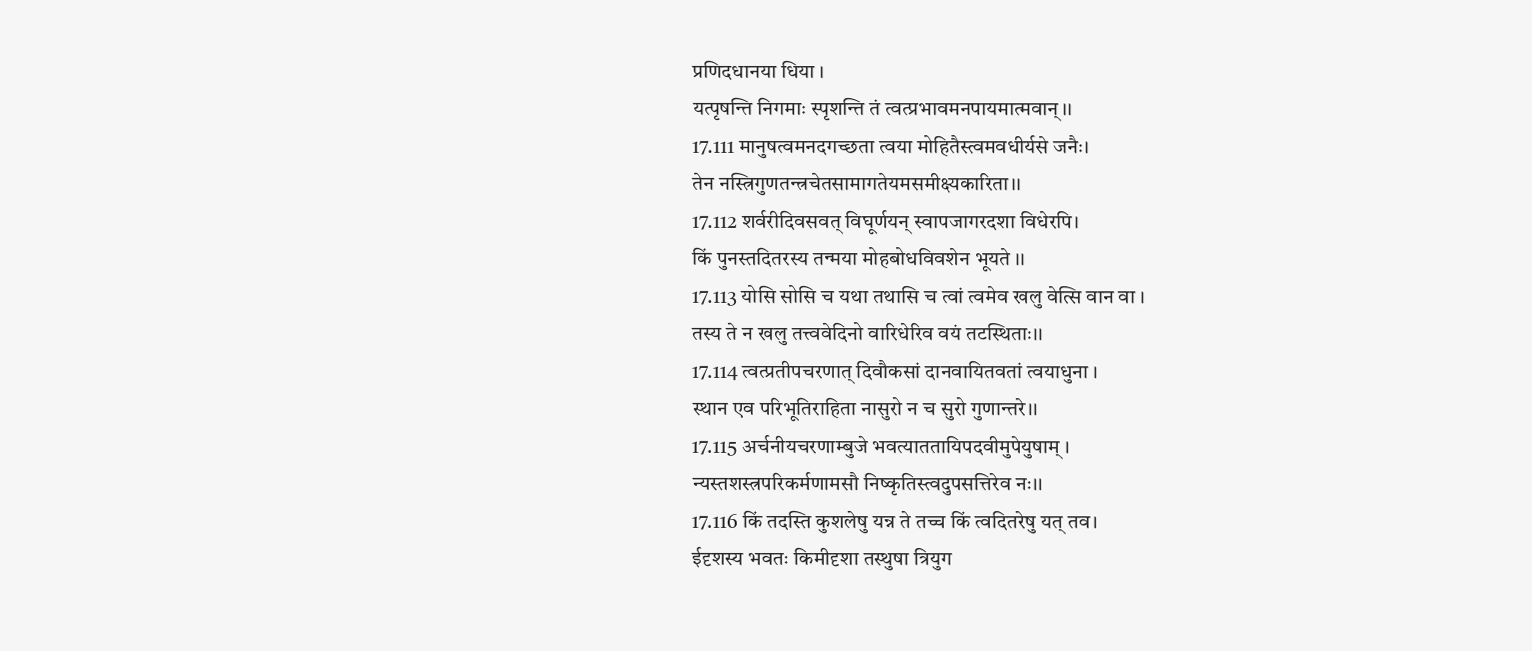प्रणिदधानया धिया ।
यत्पृषन्ति निगमाः स्पृशन्ति तं त्वत्प्रभावमनपायमात्मवान्।।
17.111 मानुषत्वमनदगच्छता त्वया मोहितैस्त्वमवधीर्यसे जनैः।
तेन नस्त्रिगुणतन्त्रचेतसामागतेयमसमीक्ष्यकारिता।।
17.112 शर्वरीदिवसवत् विघूर्णयन् स्वापजागरदशा विधेरपि।
किं पुनस्तदितरस्य तन्मया मोहबोधविवशेन भूयते ।।
17.113 योसि सोसि च यथा तथासि च त्वां त्वमेव खलु वेत्सि वान वा ।
तस्य ते न खलु तत्त्ववेदिनो वारिधेरिव वयं तटस्थिताः।।
17.114 त्वत्प्रतीपचरणात् दिवौकसां दानवायितवतां त्वयाधुना ।
स्थान एव परिभूतिराहिता नासुरो न च सुरो गुणान्तरे।।
17.115 अर्चनीयचरणाम्बुजे भवत्याततायिपदवीमुपेयुषाम् ।
न्यस्तशस्त्रपरिकर्मणामसौ निष्कृतिस्त्वदुपसत्तिरेव नः।।
17.116 किं तदस्ति कुशलेषु यन्न ते तच्च किं त्वदितरेषु यत् तव।
ईदृशस्य भवतः किमीदृशा तस्थुषा त्रियुग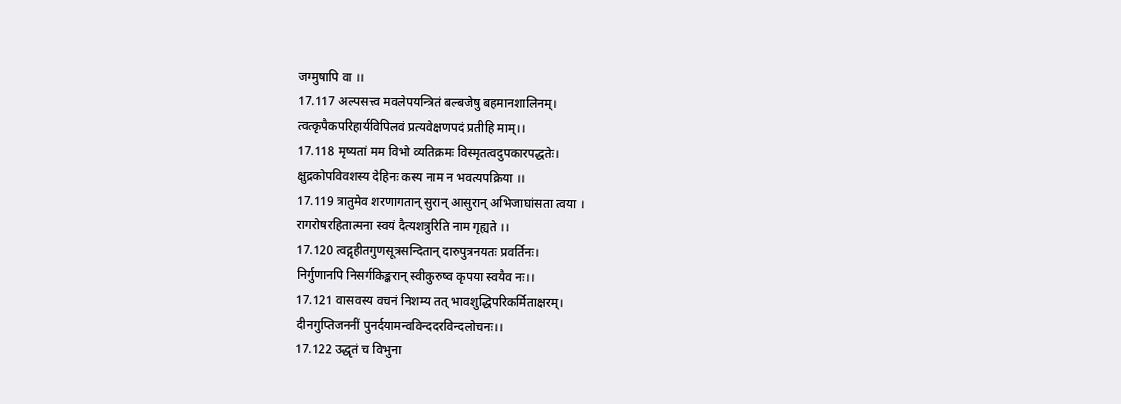जग्मुषापि वा ।।
17.117 अल्पसत्त्व मवलेपयन्त्रितं बल्बजेषु बहमानशालिनम्।
त्वत्कृपैकपरिहार्यविपिलवं प्रत्यवेक्षणपदं प्रतीहि माम्।।
17.118 मृष्यतां मम विभो व्यतिक्रमः विस्मृतत्वदुपकारपद्धतेः।
क्षुद्रकोपविवशस्य देहिनः कस्य नाम न भवत्यपक्रिया ।।
17.119 त्रातुमेव शरणागतान् सुरान् आसुरान् अभिजाघांसता त्वया ।
रागरोषरहितात्मना स्वयं दैत्यशत्रुरिति नाम गृह्यते ।।
17.120 त्वद्गृहीतगुणसूत्रसन्दितान् दारुपुत्रनयतः प्रवर्तिनः।
निर्गुणानपि निसर्गकिङ्करान् स्वीकुरुष्व कृपया स्वयैव नः।।
17.121 वासवस्य वचनं निशम्य तत् भावशुद्धिपरिकर्मिताक्षरम्।
दीनगुप्तिजननीं पुनर्दयामन्वविन्ददरविन्दलोचनः।।
17.122 उद्धृतं च विभुना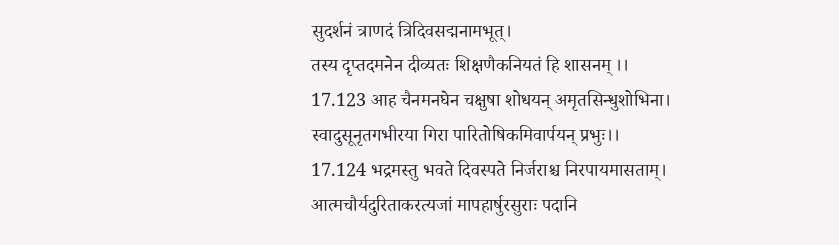सुदर्शनं त्राणदं त्रिदिवसद्मनामभूत्।
तस्य दृप्तदमनेन दीव्यतः शिक्षणैकनियतं हि शासनम् ।।
17.123 आह चैनमनघेन चक्षुषा शोधयन् अमृतसिन्धुशोभिना।
स्वादुसूनृतगभीरया गिरा पारितोषिकमिवार्पयन् प्रभुः।।
17.124 भद्रमस्तु भवते दिवस्पते निर्जराश्च निरपायमासताम्।
आत्मचौर्यदुरिताकरत्यजां मापहार्षुरसुराः पदानि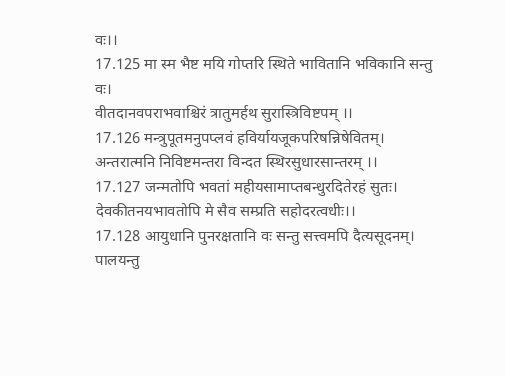वः।।
17.125 मा स्म भैष्ट मयि गोप्तरि स्थिते भावितानि भविकानि सन्तु वः।
वीतदानवपराभवाश्चिरं त्रातुमर्हथ सुरास्त्रिविष्टपम् ।।
17.126 मन्त्रुपूतमनुपप्लवं हविर्यायजूकपरिषन्निषेवितम्।
अन्तरात्मनि निविष्टमन्तरा विन्दत स्थिरसुधारसान्तरम् ।।
17.127 जन्मतोपि भवतां महीयसामाप्तबन्धुरदितेरहं सुतः।
देवकीतनयभावतोपि मे सैव सम्प्रति सहोदरत्वधीः।।
17.128 आयुधानि पुनरक्षतानि वः सन्तु सत्त्वमपि दैत्यसूदनम्।
पालयन्तु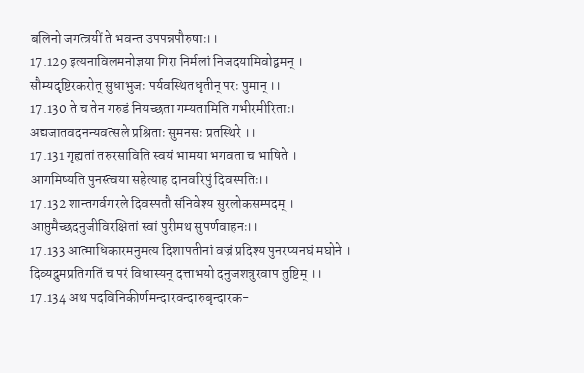बलिनो जगत्त्रयीं ते भवन्त उपपन्नपौरुषाः।।
17.129 इत्यनाविलमनोज्ञया गिरा निर्मलां निजदयामिवोद्वमन् ।
सौम्यदृष्टिरकरोत् सुधाभुजः पर्यवस्थितधृतीन् परः पुमान् ।।
17.130 ते च तेन गरुडं नियच्छता गम्यतामिति गभीरमीरिताः।
अद्यजातवदनन्यवत्सले प्रश्रिताः सुमनसः प्रतस्थिरे ।।
17.131 गृह्यतां तरुरसाविति स्वयं भामया भगवता च भाषिते ।
आगमिष्यति पुनस्त्वया सहेत्याह दानवरिपुं दिवस्पतिः।।
17.132 शान्तगर्वगरले दिवस्पतौ संनिवेश्य सुरलोकसम्पदम् ।
आप्तुमैच्छदनुजीविरक्षितां स्वां पुरीमथ सुपर्णवाहनः।।
17.133 आत्माधिकारमनुमत्य दिशापतीनां वज्रं प्रदिश्य पुनरप्यनघं मघोने ।
दिव्यद्रुमप्रतिगतिं च परं विधास्यन् दत्ताभयो दनुजशत्रुरवाप तुष्टिम् ।।
17.134 अथ पदविनिकीर्णमन्दारवन्दारुबृन्दारक-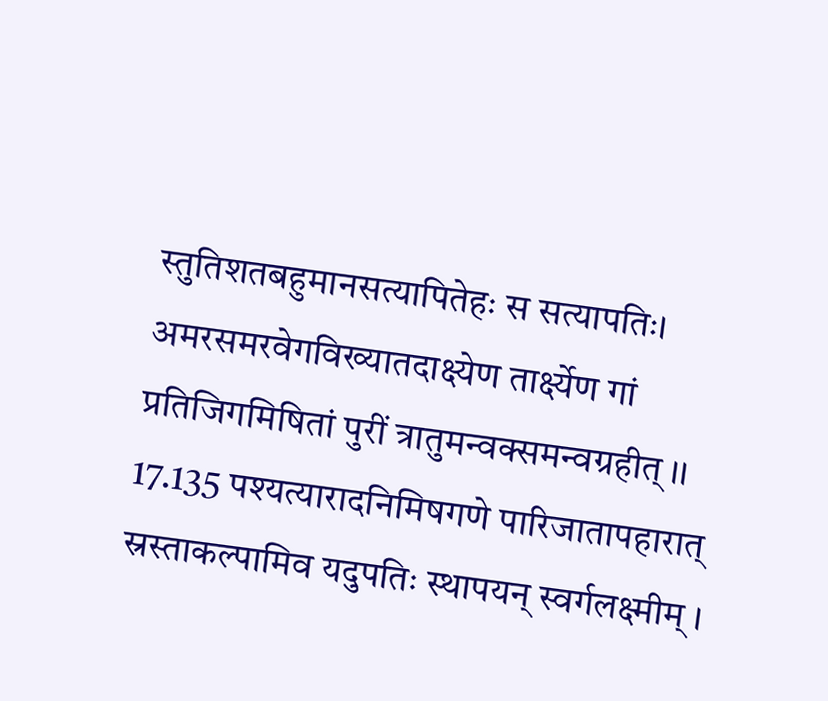स्तुतिशतबहुमानसत्यापितेहः स सत्यापतिः।
अमरसमरवेगविख्यातदाक्ष्येण तार्क्ष्येण गां
प्रतिजिगमिषितां पुरीं त्रातुमन्वक्समन्वग्रहीत् ।।
17.135 पश्यत्यारादनिमिषगणे पारिजातापहारात्
स्रस्ताकल्पामिव यदुपतिः स्थापयन् स्वर्गलक्ष्मीम् ।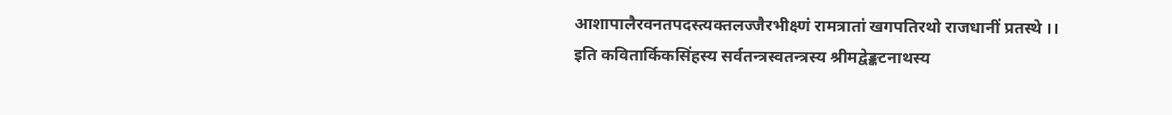आशापालैरवनतपदस्त्यक्तलज्जैरभीक्ष्णं रामत्रातां खगपतिरथो राजधानीं प्रतस्थे ।।
इति कवितार्किकसिंहस्य सर्वतन्त्रस्वतन्त्रस्य श्रीमद्वेङ्कटनाथस्य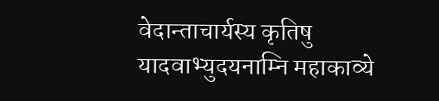वेदान्ताचार्यस्य कृतिषु यादवाभ्युदयनाम्नि महाकाव्ये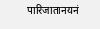पारिजातानयनं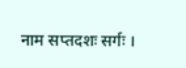नाम सप्तदशः सर्गः ।